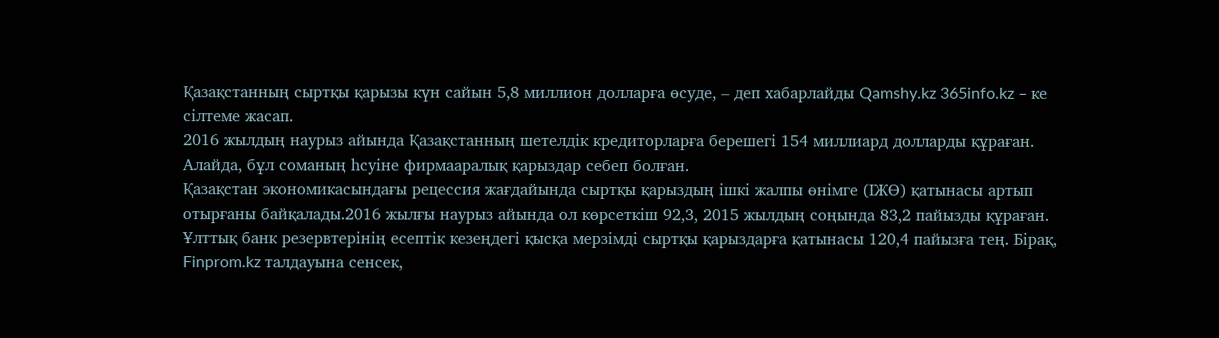Қазақстанның сыртқы қарызы күн сайын 5,8 миллион долларға өсуде, – деп хабарлайды Qamshy.kz 365info.kz – ке сілтеме жасап.
2016 жылдың наурыз айында Қазақстанның шетелдік кредиторларға берешегі 154 миллиард долларды құраған. Алайда, бұл соманың һсуіне фирмааралық қарыздар себеп болған.
Қазақстан экономикасындағы рецессия жағдайында сыртқы қарыздың ішкі жалпы өнімге (ІЖӨ) қатынасы артып отырғаны байқалады.2016 жылғы наурыз айында ол көрсеткіш 92,3, 2015 жылдың соңында 83,2 пайызды құраған. Ұлттық банк резервтерінің есептік кезеңдегі қысқа мерзімді сыртқы қарыздарға қатынасы 120,4 пайызға тең. Бірақ, Finprom.kz талдауына сенсек,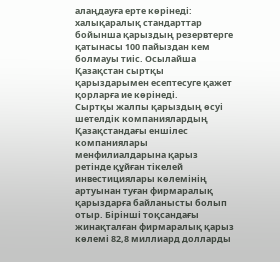алаңдауға ерте көрінеді: халықаралық стандарттар бойынша қарыздың резервтерге қатынасы 100 пайыздан кем болмауы тиіс. Осылайша Қазақстан сыртқы қарыздарымен есептесуге қажет қорларға ие көрінеді.
Сыртқы жалпы қарыздың өсуі шетелдік компаниялардың Қазақстандағы еншілес компаниялары менфилиалдарына қарыз ретінде құйған тікелей инвестициялары көлемінің артуынан туған фирмаралық қарыздарға байланысты болып отыр. Бірінші тоқсандағы жинақталған фирмаралық қарыз көлемі 82,8 миллиард долларды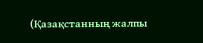(Қазақстанның жалпы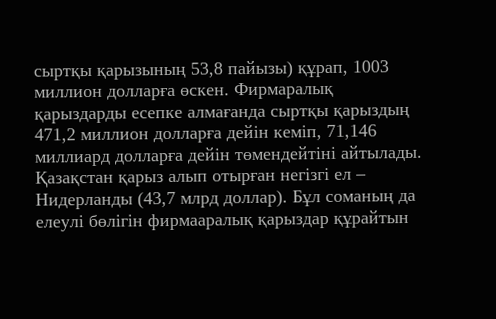сыртқы қарызының 53,8 пайызы) құрап, 1003 миллион долларға өскен. Фирмаралық қарыздарды есепке алмағанда сыртқы қарыздың 471,2 миллион долларға дейін кеміп, 71,146 миллиард долларға дейін төмендейтіні айтылады.
Қазақстан қарыз алып отырған негізгі ел – Нидерланды (43,7 млрд доллар). Бұл соманың да елеулі бөлігін фирмааралық қарыздар құрайтын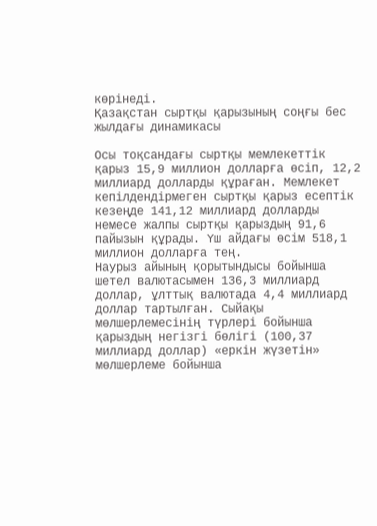көрінеді.
Қазақстан сыртқы қарызының соңғы бес жылдағы динамикасы

Осы тоқсандағы сыртқы мемлекеттік қарыз 15,9 миллион долларға өсіп, 12,2 миллиард долларды құраған. Мемлекет кепілдендірмеген сыртқы қарыз есептік кезеңде 141,12 миллиард долларды немесе жалпы сыртқы қарыздың 91,6 пайызын құрады. Үш айдағы өсім 518,1 миллион долларға тең.
Наурыз айының қорытындысы бойынша шетел валютасымен 136,3 миллиард доллар, ұлттық валютада 4,4 миллиард доллар тартылған. Сыйақы мөлшерлемесінің түрлері бойынша қарыздың негізгі бөлігі (100,37 миллиард доллар) «еркін жүзетін» мөлшерлеме бойынша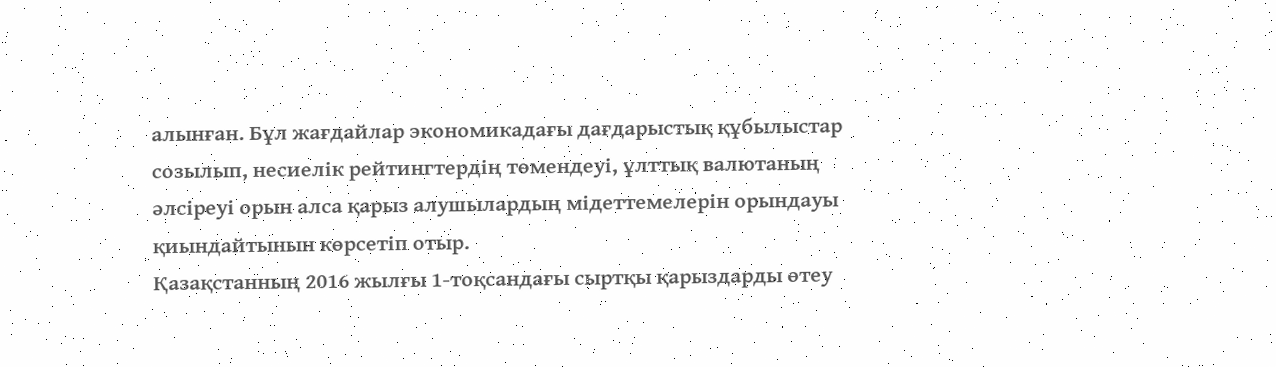алынған. Бұл жағдайлар экономикадағы дағдарыстық құбылыстар созылып, несиелік рейтингтердің төмендеуі, ұлттық валютаның әлсіреуі орын алса қарыз алушылардың мідеттемелерін орындауы қиындайтынын көрсетіп отыр.
Қазақстанның 2016 жылғы 1-тоқсандағы сыртқы қарыздарды өтеу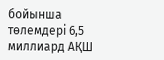бойынша төлемдері 6,5 миллиард АҚШ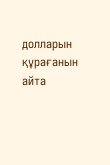долларын құрағанын айта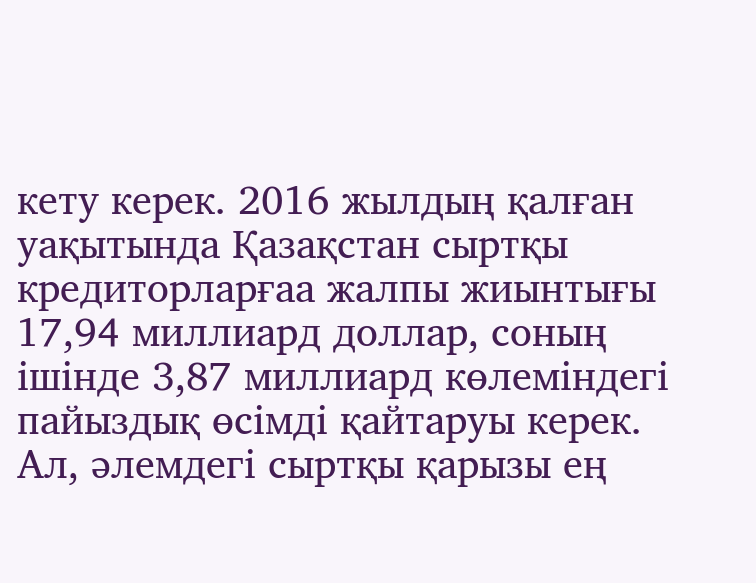кету керек. 2016 жылдың қалған уақытында Қазақстан сыртқы кредиторларғаа жалпы жиынтығы 17,94 миллиард доллар, соның ішінде 3,87 миллиард көлеміндегі пайыздық өсімді қайтаруы керек.
Ал, әлемдегі сыртқы қарызы ең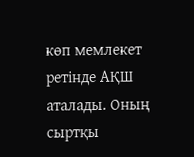көп мемлекет ретінде АҚШ аталады. Оның сыртқы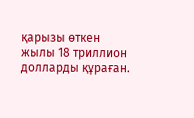қарызы өткен жылы 18 триллион долларды құраған.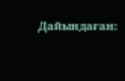Дайындаған: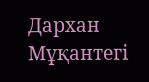Дархан Мұқантегі